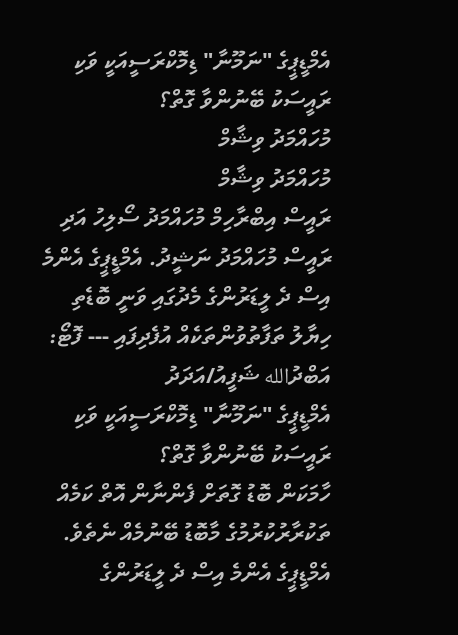އެމްޑީޕީގެ "ނަމޫނާ" ޑިމޮކްރަސީއަކީ ވަކި ރައީސަކު ބޭނުންވާ ގޮތް؟
މުހައްމަދު ވިޝާމް
މުހައްމަދު ވިޝާމް
ރައީސް އިބްރާހިމް މުހައްމަދު ސޯލިހު އަދި ރައީސް މުހައްމަދު ނަޝީދު. އެމްޑީޕީގެ އެންމެ އިސް ދެ ލީޑަރުންގެ މެދުގައި ވަނީ ބޮޑެތި ހިޔާލު ތަފާތުވުންތަކެއް އުފެދިފައި --- ފޮޓޯ: އަބްދުالله ޝަފީއު/އަދަދު
އެމްޑީޕީގެ "ނަމޫނާ" ޑިމޮކްރަސީއަކީ ވަކި ރައީސަކު ބޭނުންވާ ގޮތް؟
ހާމަކަން ބޮޑު ގޮތަށް ފެންނާން އޮތް ކަމެއް ތަކުރާރުކުރުމުގެ މާބޮޑު ބޭނުމެއް ނެތެވެ. އެމްޑީޕީގެ އެންމެ އިސް ދެ ލީޑަރުންގެ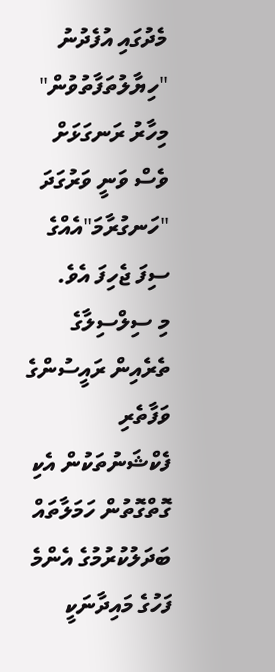މެދުގައި އުފެދުނު "ހިޔާލުތަފާތުވުން" މިހާރު ރަނގަޅަށް ވެސް ވަނީ ވަރުގަދަ "ހަނގުރާމަ"އެއްގެ ސިފަ ޖެހިފަ އެވެ.
މި ސިލްސިލާގެ ތެރެއިން ރައީސުންގެ ވަފާތެރި ފެކްޝަނުތަކުން އެކި ގޮތްގޮތުން ހަމަލާތައް ބަދަލުކުރުމުގެ އެންމެ ފަހުގެ މައިދާނަކީ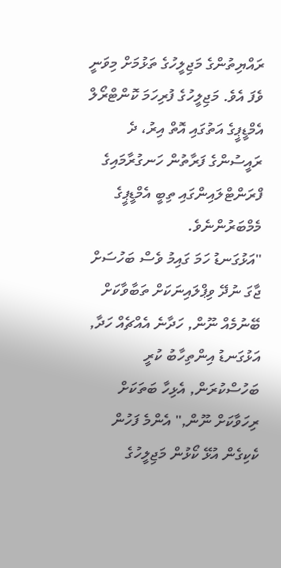ރައްޔިތުންގެ މަޖިލީހުގެ ތަޅުމަށް މިވަނީ ވެފަ އެވެ. މަޖިލީހުގެ ފުރިހަމަ ކޮންޓްރޯލް އެމްޑީޕީގެ އަތުގައި އޮތް އިރު، ދެ ރައީސުންގެ ފަރާތުން ހަނގުރާމައިގެ ފްރަންޓްލައިންގައި ތިބީ އެމްޑީޕީގެ މެމްބަރުންނެވެ.
"އަޅުގަނޑު ހަމަ ގައިމު ވެސް ބަހުސަށް ޖާގަ ނުދޭ ވިޕްލައިނަކަށް ތަބާވާކަށް ބޭނުމެއް ނޫން, ހަދާނެ އެއްޗެއް ހަދާ, އަޅުގަނޑު އިންތިހާބު ކުރީ ބަހުސްކުރަން, އެޅިހާ ބަތަކަށް ރިހަވާކަށް ނޫން," އެންމެ ފަހުން ކެކިގެން އުޅޭ ކޯޅުން މަޖިލީހުގެ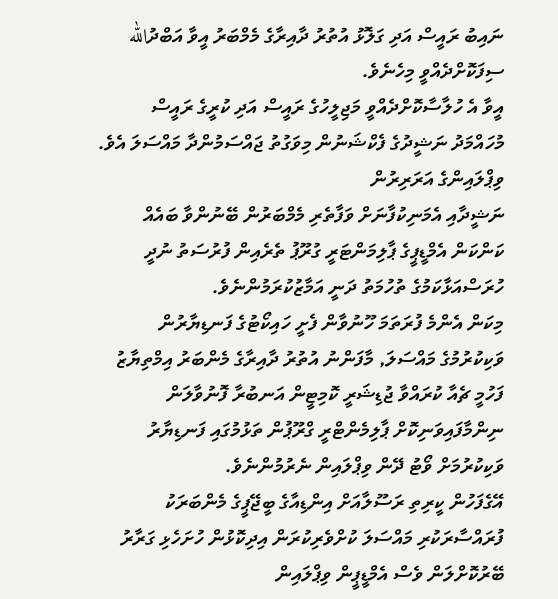ނައިބު ރައީސް އަދި ގަލޮޅު އުތުރު ދާއިރާގެ މެމްބަރު އީވާ އަބްދުالله ސިފަކޮށްދެއްވީ މިހެނެވެ.
އީވާ އެ ހުލާސާކޮށްދެއްވީ މަޖިލީހުގެ ރައީސް އަދި ކުރީގެ ރައީސް މުހައްމަދު ނަޝީދުގެ ފެކްޝަނުން މިވަގުތު ޖައްސަމުންދާ މައްސަލަ އެވެ.
ވިޕްލައިންގެ އަރަރިރުން
ނަޝީދާއި އެމަނިކުފާނަށް ވަފާތެރި މެމްބަރުން ބޭނުންވާ ބައެއް ކަންކަން އެމްޑީޕީގެ ޕާލިމަންޓަރީ ގުރޫޕު ތެރެއިން ފުރުސަތު ނުދީ ހުރަސްއަޅާކަމުގެ ތުހުމަތު ދަނީ އަމާޒުކުރަމުންނެވެ.
މިކަން އެންމެ ފުރަތަމަ ހޫނުވާން ފެށީ ހައިކޯޓުގެ ފަނޑިޔާރުން ވަކިކުރުމުގެ މައްސަލަ, މާފަންނު އުތުރު ދާއިރާގެ މެންބަރު އިމްތިޔާޒު ފަހުމީ ޗެއާ ކުރައްވާ ޖުޑިޝަރީ ކޮމިޓީން އަނބުރާ ފޮނުވާލަން ނިންމާފައިވަނިކޮށް ޕާލިމެންޓްރީ ގްރޫޕުން ތަޅުމުގައި ފަނޑިޔާރު ވަކިކުރުމަށް ވޯޓު ދޭން ވިޕްލައިން ނެރުމުންނެވެ.
އޭގެފަހުން ކީރިތި ރަސޫލާއަށް އިންޑިއާގެ ބީޖޭޕީގެ މެންބަރަކު ފުރައްސާރަކުރި މައްސަލަ ކުށްވެރިކުރަން އިދިކޮޅުން ހުށަހެޅި ގަރާރު ބޭރުކޮށްލަން ވެސް އެމްޑީޕީން ވިޕްލައިން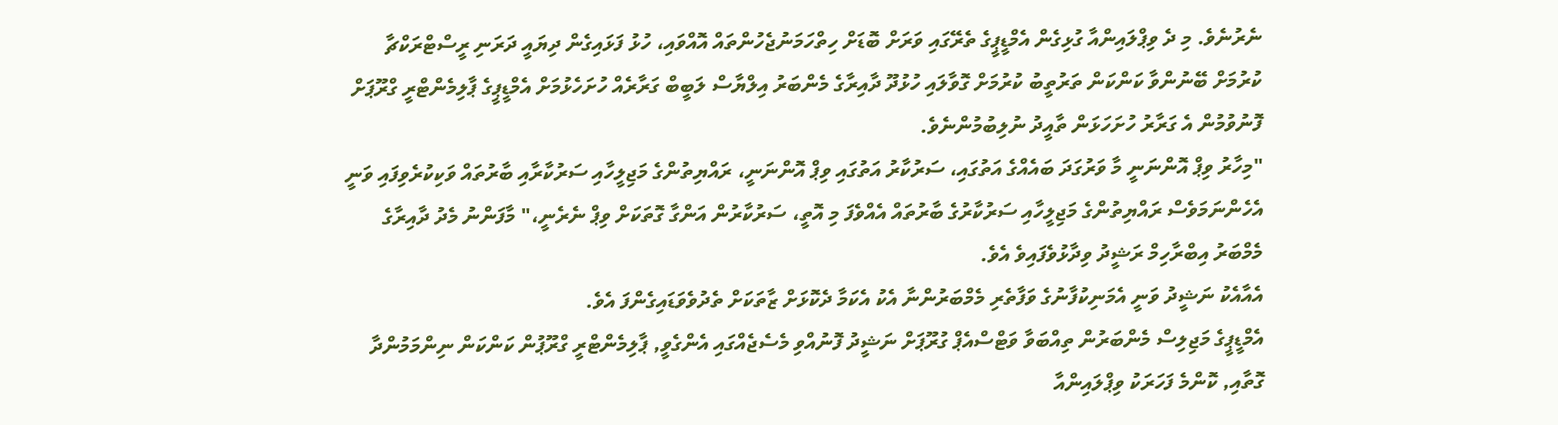ނެރުނެވެ. މި ދެ ވިޕްލައިންއާ ގުޅިގެން އެމްޑީޕީގެ ތެރޭގައި ވަރަށް ބޮޑަށް ހިތްހަމަނުޖެހުންތައް އޮއްވައި، ހުޅު ފަޅައިގެން ދިޔައީ ދަރަނި ރީސްޓްރަކްޗާ ކުރުމަށް ބޭނުންވާ ކަންކަން ތަރުތީބު ކުރުމަށް ގޮވާލައި ހުޅުދޫ ދާއިރާގެ މެންބަރު އިލްޔާސް ލަބީބް ގަރާރެއް ހުށަހެޅުމަށް އެމްޑީޕީގެ ޕާލިމެންޓްރީ ގްރޫޕަށް ފޮނުވުމުން އެ ގަރާރު ހުށަހަޅަން ތާއީދު ނުލިބުމުންނެވެ.
"މިހާރު ވިޕް އޮންނަނީ މާ ވަރުގަދަ ބައެއްގެ އަތުގައި، ސަރުކާރު އަތުގައި ވިޕް އޮންނަނީ، ރައްޔިތުންގެ މަޖިލީހާއި ސަރުކާރާއި ބާރުތައް ވަކިކުރެވިފައި ވަނީ އެހެންނަމަވެސް ރައްޔިތުންގެ މަޖިލީހާއި ސަރުކާރުގެ ބާރުތައް އެއްވެފަ މި އޮތީ، ސަރުކާރުން އަންގާ ގޮތަކަށް ވިޕް ނެރެނީ،" މާފަންނު މެދު ދާއިރާގެ މެމްބަރު އިބްރާހިމް ރަޝީދު ވިދާޅުވެފައިވެ އެވެ.
އެއާއެކު ނަޝީދު ވަނީ އެމަނިކުފާނުގެ ވަފާތެރި މެމްބަރުންނާ އެކު އެކަމާ ދެކޮޅަށް ޒާތަކަށް ތެދުވެވަޑައިގެންފަ އެވެ.
އެމްޑީޕީގެ މަޖިލިސް މެންބަރުން ތިއްބަވާ ވަޓްސްއެޕް ގުރޫޕަށް ނަޝީދު ފޮނުއްވި މެސެޖެއްގައި އެންގެވީ, ޕާލިމެންޓްރީ ގްރޫޕުން ކަންކަން ނިންމަމުންދާ ގޮތާއި, ކޮންމެ ފަހަރަކު ވިޕްލައިންއާ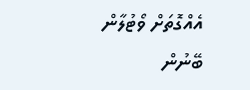އެއްގޮތަށް ވޯޓުލާން ބޭނުން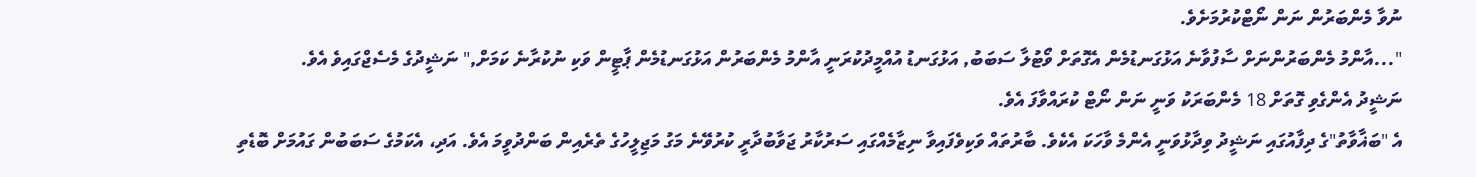ނުވާ މެންބަރުން ނަން ނޯޓްކުރުމަށެވެ.
"...އާންމު މެންބަރުންނަށް ސާފުވާނެ އަޅުގަނޑުމެން އެގޮތަށް ވޯޓުލާ ސަބަބު, އަޅުގަނޑު އުއްމީދުކުރަނީ އާންމު މެންބަރުން އަޅުގަނޑުމެން ޕާޓީން ވަކި ނުކުރާނެ ކަމަށް," ނަޝީދުގެ މެސެޖްގައިވެ އެވެ.
ނަޝީދު އެންގެވި ގޮތަށް 18 މެންބަރަކު ވަނީ ނަން ނޯޓް ކުރައްވާފަ އެވެ.
އެ "ބަޣާވާތު"ގެ ދިފާއުގައި ނަޝީދު ވިދާޅުވަނީ އެންމެ ވާހަކަ އެކެވެ. ބާރުތައް ވަކިވެފައިވާ ނިޒާމެއްގައި ސަރުކާރު ޖަވާބުދާރީ ކުރުވޭނެ މަގު މަޖިލީހުގެ ތެރެއިން ބަންދުވީމަ އެވެ. އަދި، އެކަމުގެ ސަބަބުން ގައުމަށް ބޮޑެތި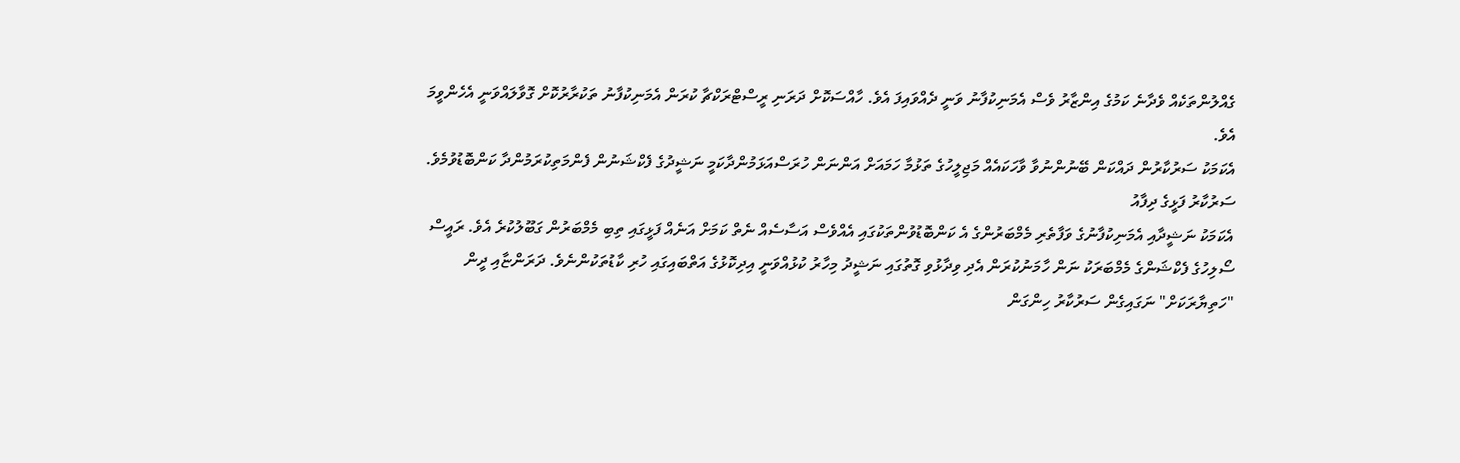ގެއްލުންތަކެއް ވެދާނެ ކަމުގެ އިންޒާރު ވެސް އެމަނިކުފާނު ވަނީ ދެއްވައިފަ އެވެ. ހާއްސަކޮށް ދަރަނި ރީސްޓްރަކްޗާ ކުރަން އެމަނިކުފާނު ތަކުރާރުކޮށް ގޮވާލައްވަނީ އެހެންވީމަ އެވެ.
އެކަމަކު ސަރުކާރުން ދައްކަން ބޭނުންނުވާ ވާހަކައެއް މަޖިލީހުގެ ތަޅުމާ ހަމައަށް އަންނަން ހުރަސްއަޅަމުންދާކަމީ ނަޝީދުގެ ފެކްޝަނުން ފެންމަތިކުރަމުންދާ ކަންބޮޑުވުމެވެ.
ސަރުކާރު ފަޅީގެ ދިފާއު
އެކަމަކު ނަޝީދާއި އެމަނިކުފާނުގެ ވަފާތެރި މެމްބަރުންގެ އެ ކަންބޮޑުވުންތަކުގައި އެއްވެސް އަސާސެއް ނެތް ކަމަށް އަނެއް ފަޅީގައި ތިބި މެމްބަރުން ގަބޫލުކުރެ އެވެ. ރައީސް ސޯލިހުގެ ފެކްޝަންގެ މެމްބަރަކު ނަން ހާމަނުކުރަން އެދި ވިދާޅުވި ގޮތުގައި ނަޝީދު މިހާރު ކުޅުއްވަނީ އިދިކޮޅުގެ އަތްބައިގައި ހުރި ކާޑުތަކުންނެވެ. ދަރަންޏާއި ދީން "ހަތިޔާރަކަށް" ނަގައިގެން ސަރުކާރު ހިންގަން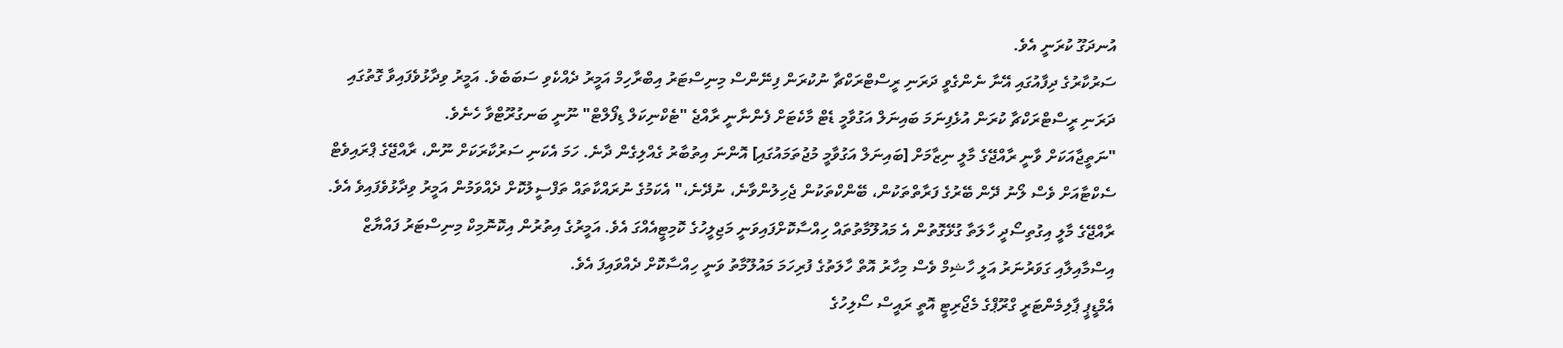އުނދަގޫ ކުރަނީ އެވެ.
ސަރުކާރުގެ ދިފާއުގައި އޭނާ ނެންގެވީ ދަރަނި ރީސްޓްރަކްޗާ ނުކުރަން ފިނޭންސް މިނިސްޓަރު އިބްރާހިމް އަމީރު ދެއްކެވި ސަބަބެވެ. އަމީރު ވިދާޅުވެފައިވާ ގޮތުގައި ދަރަނި ރީސްޓްރަކްޗާ ކުރަން އުޅެފިނަމަ ބައިނަލް އަގުވާމީ ޑެޓް މާކެޓަށް ފެންނާނީ ރާއްޖެ "ޓެކްނިކަލް ޑިފޯލްޓް" ނޫނީ ބަނގުރޫޓްވާ ހެނެވެ.
"ނަތީޖާއަކަށް ވާނީ ރާއްޖޭގެ މާލީ ނިޒާމަށް [ބައިނަލް އަގުވާމީ މުޖުތަމައުގައި] އޮންނަ އިތުބާރު ގެއްލިގެން ދާނެ. ހަމަ އެކަނި ސަރުކާރަކަށް ނޫން، ރާއްޖޭގެ ޕްރައިވެޓް ސެކްޓާއަށް ވެސް ލޯނު ދޭން ބޭރުގެ ފަރާތްތަކުން، ބޭންކްތަކުން ޖެހިލުންވާނެ، ނުދޭނެ،" އެކަމުގެ ނުރައްކާތައް ތަފްސީލުކޮށް ދެއްވަމުން އަމީރު ވިދާޅުވެފައިވެ އެވެ.
ރާއްޖޭގެ މާލީ އިގުތިސޯދީ ހާލަތާ ގުޅޭގޮތުން އެ މައުލޫމާތުތައް ހިއްސާކޮށްފައިވަނީ މަޖިލީހުގެ ކޮމިޓީއެއްގަ އެވެ. އަމީރުގެ އިތުރުން އިކޮނޮމިކް މިނިސްޓަރު ފައްޔާޒް އިސްމާއިލާއި ގަވަރުނަރު އަލީ ހާޝިމް ވެސް މިހާރު އޮތް ހާލަތުގެ ފުރިހަމަ މައުލޫމާތު ވަނީ ހިއްސާކޮށް ދެއްވައިފަ އެވެ.
އެމްޑީޕީ ޕާލިމެންޓަރީ ގްރޫޕްގެ މެޖޯރިޓީ އޮތީ ރައީސް ސޯލިހުގެ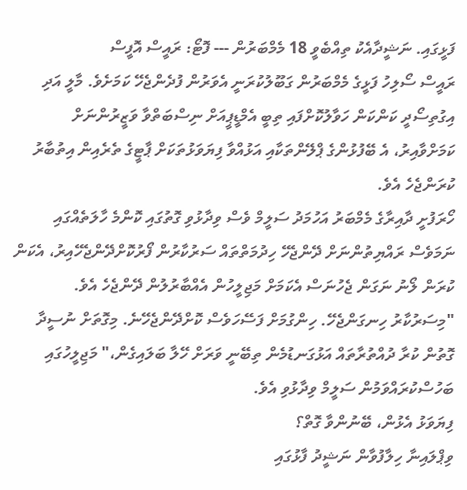ފަޅީގައި. ނަޝީދާއެކު ތިއްބެވީ 18 މެމްބަރުން --- ފޮޓޯ: ރައީސް އޮފީސް
ރައީސް ސޯލިހު ފަޅީގެ މެމްބަރުން ގަބޫލުކުރަނީ އެވަރުން ފުދެންޖެހޭ ކަމަށެވެ. މާލީ އަދި އިގުތިސޯދީ ކަންކަން ހަވާލުކޮށްފައި ތިބީ އެމްޑީޕީއަށް ނިސްބަތްވާ ވަޒީރުންނަށް ކަމަށްވާއިރު، އެ ބޭފުޅުންގެ ޕްލޭންތަކާއި އަޅުއްވާ ފިޔަވަޅުތަކަށް ޕާޓީގެ ތެރެއިން އިތުބާރު ކުރަންޖެހެ އެވެ.
ހޯރަފުށީ ދާއިރާގެ މެމްބަރު އަހުމަދު ސަލީމް ވެސް ވިދާޅުވި ގޮތުގައި ކޮންމެ ހާލަތެއްގައި ނަމަވެސް ރައްޔިތުންނަށް ދޭންޖެހޭ ހިދުމަތްތައް ސަރުކާރުން ފޯރުކޮށްދޭންޖެހޭއިރު، އެކަން ކުރަން ލޯނު ނަގަން ޖެހުނަސް އެކަމަށް މަޖިލީހުން އެއްބާރުލުން ދޭންޖެހެ އެވެ.
"މިސަރުކާރު ހިނގަންޖެހޭ. ހިންގުމަށް ފަސޭހަވެސް ކޮށްދޭންޖެހޭނެ. މިގޮތަށް ނުސީދާ ގޮތުން ކުރާ ދުއްތުރާތައް އަޅުގަނޑުމެން ތިބޭނީ ވަރަށް ހޭލާ ބަލައިގެން،" މަޖިލީހުގައި ބަހުސްކުރައްވަމުން ސަލީމް ވިދާޅުވި އެވެ.
ފިޔަވަޅު އެޅުން، ބޭނުންވާ ގޮތް؟
ވިޕްލައިނާ ހިލާފުވާން ނަޝީދު ފާޅުގައި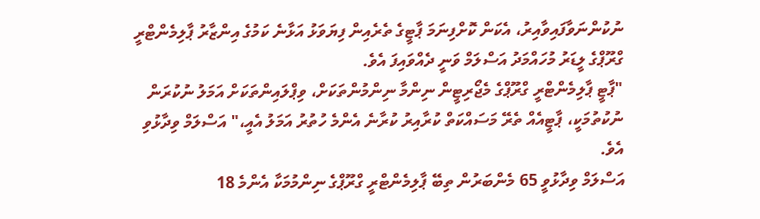ނުކުންނަވާފައިވާއިރު، އެކަން ކޮށްފިނަމަ ޕާޓީގެ ތެރެއިން ފިޔަވަޅު އަޅާނެ ކަމުގެ އިންޒާރު ޕާލިމެންޓްރީ ގްރޫޕްގެ ލީޑަރު މުހައްމަދު އަސްލަމް ވަނީ ދެއްވައިފަ އެވެ.
"ޕާޓީ ޕާލިމެންޓްރީ ގްރޫޕްގެ މެޖޯރިޓީން ނިންމާ ނިންމުންތަކަށް، ވިޕްލައިންތަކަށް އަމަލު ނުކުރަން ނުކުތުމަކީ، ޕާޓީއެއް ތެރޭ މަސައްކަތް ކުރާއިރު ކުރާނެ އެންމެ ހުތުރު އަމަލު އެއީ،" އަސްލަމް ވިދާޅުވި އެވެ.
އަސްލަމް ވިދާޅުވީ 65 މެންބަރުން ތިބޭ ޕާލިމެންޓްރީ ގްރޫޕްގެ ނިންމުމަކާ އެންމެ 18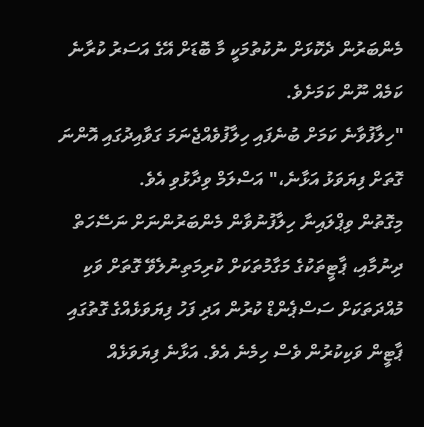މެންބަރުން ދެކޮޅަށް ނުކުތުމަކީ މާ ބޮޑަށް އޭގެ އަސަރު ކުރާނެ ކަމެއް ނޫން ކަމަށެވެ.
"ހިލާފުވާނެ ކަމަށް ބުނެފައި ހިލާފުވެއްޖެނަމަ ގަވާއިދުގައި އޮންނަ ގޮތަށް ފިޔަވަޅު އަޅާނެ،" އަސްލަމް ވިދާޅުވި އެވެ.
މިގޮތުން ވިޕްލައިނާ ހިލާފުނުވާން މެންބަރުންނަށް ނަސޭހަތް ދިނުމާއި، ޕާޓީތަކުގެ މަގާމުތަކަށް ކުރިމަތިނުލެވޭ ގޮތަށް ވަކި މުއްދަތަކަށް ސަސްޕެންޑް ކުރުން އަދި ފަހު ފިޔަވަޅެއްގެ ގޮތުގައި ޕާޓީން ވަކިކުރުން ވެސް ހިމެނެ އެވެ. އަޅާނެ ފިޔަވަޅެއް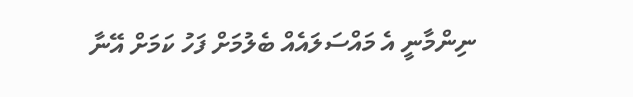ނިންމާނީ އެ މައްސަލައެއް ބެލުމަށް ފަހު ކަމަށް އޭނާ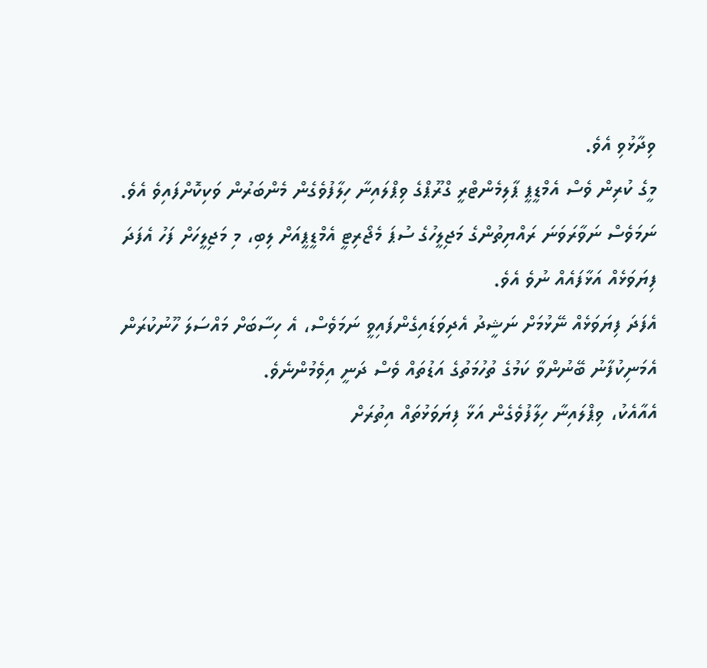ވިދާޅުވި އެވެ.
މީގެ ކުރިން ވެސް އެމްޑީޕީ ޕާލިމެންޓްރީ ގްރޫޕްގެ ވިޕްލައިނާ ހިލާފުވެގެން މެންބަރުން ވަކިކޮށްފައިވެ އެވެ. ނަމަވެސް ނަވާރަވަނަ ރައްޔިތުންގެ މަޖިލީހުގެ ސުޕަ މެޖޯރިޓީ އެމްޑީޕީއަށް ލިބި، މި މަޖިލީހަށް ފަހު އެފަދަ ފިޔަވަޅެއް އަޅާފައެއް ނުވެ އެވެ.
އެފަދަ ފިޔަވަޅެއް ނޭޅުމަށް ނަޝީދު އެދިވަޑައިގެންފައިވީ ނަމަވެސް، އެ ހިސާބަށް މައްސަލަ ހޫނުކުރަން އެމަނިކުފާނު ބޭނުންވާ ކަމުގެ ތުހުމަތުގެ އަޑުތައް ވެސް ދަނީ އިވެމުންނެވެ.
އެއާއެކު، ވިޕްލައިނާ ހިލާފުވެގެން އަޅާ ފިޔަވަޅުތައް އިތުރަށް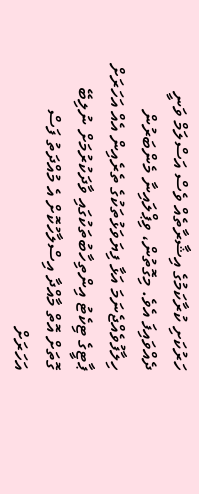ހަރުކަށި ކުރާކަމުގެ އިޝާރާތެއް ވެސް އަސްލަމް ވަނީ ދެއްވައިފަ އެވެ. މިގޮތުން، ވިޕްލައިނާ މެންބަރުން ހިލާފުވެއްޖެނަމަ އަޅާ ފިޔަވަޅުތަކުގެ ތެރެއިން އެއް އަހަރަށް ޕާޓީގެ ޓިކެޓު އިންތިހާބުތަކުގައި ވާދަކުރުމަށް ނުލިބޭ ގޮތަށް އޮތް މާއްދާ އިސްލާހުކޮށް އެ މުއްދަތު ފަސް އަހަރަށް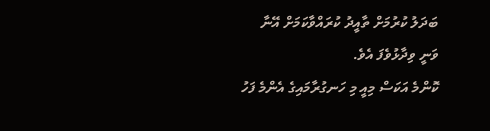ބަދަލު ކުރުމަށް ތާއީދު ކުރައްވާކަމަށް އޭނާ ވަނީ ވިދާޅުވެފަ އެވެ.
ކޮންމެ އަކަސް މިއީ މި ހަނގުރާމައިގެ އެންމެ ފަހު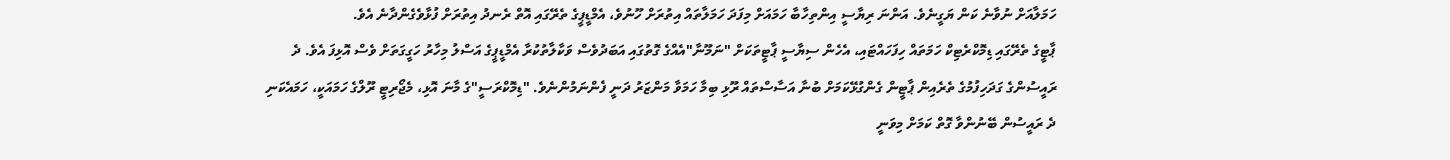ހަމަލާއަށް ނުވާނެ ކަން ޔަގީނެވެ. އަންނަ ރިޔާސީ އިންތިހާބާ ހަމައަށް މިފަދަ ހަމަލާތައް އިތުރަށް ހޫނުވެ، އެމްޑީޕީގެ ތެރޭގައި އޮތް ރެނދު އިތުރަށް ފުޅާވެގެންދާނެ އެވެ.
ޕާޓީގެ ތެރޭގައި ޑިމޮކްރެޓިކް ހަމަތައް ހިފަހައްޓައި، އެހެން ސިޔާސީ ޕާޓީތަކަށް "ނަމޫނާ"އެއްގެ ގޮތުގައި އަބަދުވެސް ވަކާލާތުކުރާ އެމްޑީޕީގެ އަސްލު މިހާރު ހަގީގަތަށް ވެސް އޮޅިފަ އެވެ. ދެ ރައީސުންގެ ގަދަހިފުމުގެ ތެރެއިން ޕާޓީން ގެންގުޅޭކަމަށް ބުނާ އަސާސްތައް ރޫޅި ބިމާ ހަމަވާ މަންޒަރު ދަނީ ފެންނަމުންނެވެ. "ޑިމޮކްރަސީ"ގެ މާނަ އޮޅި، މެޖޯރިޓީ ރޫލްގެ ހަމައަކީ، ހަމައެކަނި ދެ ރައީސުން ބޭނުންވާ ގޮތް ކަމަށް މިވަނީ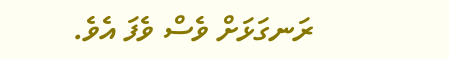ރަނގަޅަށް ވެސް ވެފަ އެވެ.